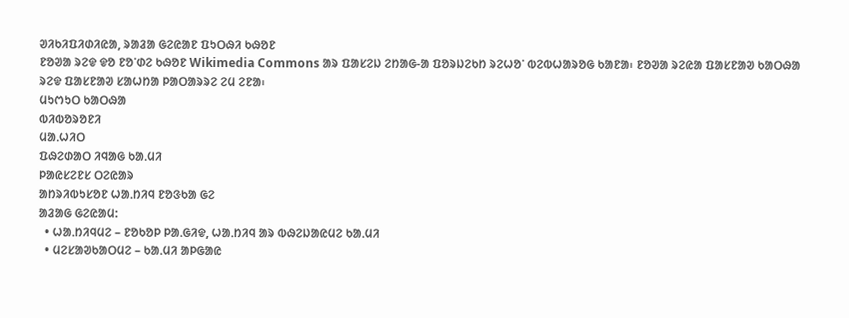ᱣᱤᱠᱤᱯᱤᱰᱤᱭᱟ, ᱨᱟᱲᱟ ᱜᱮᱭᱟᱱ ᱯᱩᱛᱷᱤ ᱠᱷᱚᱱ
ᱱᱚᱣᱟ ᱨᱮᱫ ᱫᱚ ᱱᱚᱸᱰᱮ ᱠᱷᱚᱱ Wikimedia Commons ᱟᱨ ᱯᱟᱥᱮᱡ ᱮᱴᱟᱜ-ᱟ ᱯᱚᱨᱡᱮᱠᱴ ᱨᱮᱦᱚᱸ ᱵᱮᱵᱦᱟᱨᱚᱜ ᱠᱟᱱᱟ᱾ ᱱᱚᱣᱟ ᱨᱮᱭᱟ ᱯᱟᱥᱱᱟᱣ ᱠᱟᱛᱷᱟ ᱨᱮᱫ ᱯᱟᱥᱱᱟᱣ ᱥᱟᱦᱴᱟ ᱞᱟᱛᱟᱨᱨᱮ ᱮᱢ ᱮᱱᱟ᱾
ᱢᱩᱬᱩᱛ ᱠᱟᱛᱷᱟ
ᱵᱤᱵᱚᱨᱚᱱᱤ
ᱢᱟᱹᱦᱤᱛ
ᱯᱷᱮᱰᱟᱛ ᱤᱧᱟᱜ ᱠᱟᱹᱢᱤ
ᱞᱟᱭᱥᱮᱱᱥ ᱛᱮᱭᱟᱨ
ᱟᱴᱨᱤᱵᱩᱥᱚᱱ ᱦᱟᱹᱴᱤᱧ ᱱᱚᱝᱠᱟ ᱜᱮ
ᱟᱲᱟᱜ ᱜᱮᱭᱟᱢ:
  • ᱦᱟᱹᱴᱤᱧᱢᱮ – ᱱᱚᱠᱚᱞ ᱞᱟᱹᱜᱤᱫ, ᱦᱟᱹᱴᱤᱧ ᱟᱨ ᱵᱷᱮᱡᱟᱭᱢᱮ ᱠᱟᱹᱢᱤ
  • ᱢᱮᱥᱟᱣᱠᱟᱛᱢᱮ – ᱠᱟᱹᱢᱤ ᱟᱞᱜᱟᱭ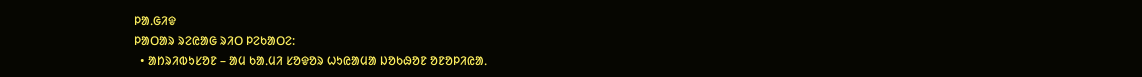ᱞᱟᱹᱜᱤᱫ
ᱞᱟᱛᱟᱨ ᱨᱮᱭᱟᱜ ᱨᱤᱛ ᱞᱮᱠᱟᱛᱮ:
  • ᱟᱴᱨᱤᱵᱩᱥᱚᱱ – ᱟᱢ ᱠᱟᱹᱢᱤ ᱥᱚᱫᱚᱨ ᱦᱩᱭᱟᱢᱟ ᱡᱚᱠᱷᱚᱱ ᱚᱱᱚᱞᱤᱭᱟᱹ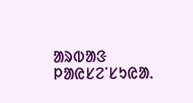ᱟᱨᱵᱟᱝ ᱞᱟᱭᱥᱮᱸᱥᱩᱭᱟᱹ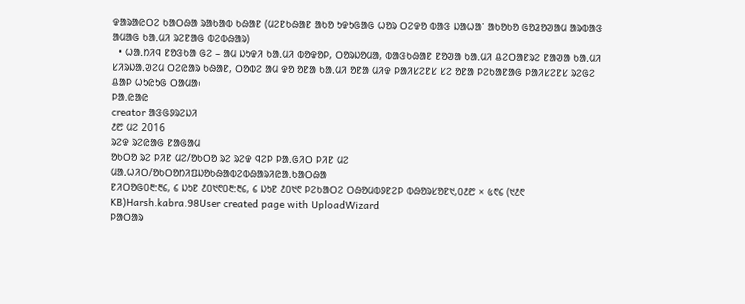ᱫᱟᱨᱟᱭᱛᱮ ᱠᱟᱛᱷᱟ ᱨᱟᱠᱟᱵ ᱠᱷᱟᱱ (ᱢᱮᱱᱠᱷᱟᱱ ᱟᱠᱚ ᱩᱫᱩᱜᱟᱜ ᱦᱚᱨ ᱛᱮᱫᱚ ᱵᱟᱝ ᱡᱟᱦᱟᱸ ᱟᱠᱚᱠᱚ ᱜᱚᱲᱚᱣᱟᱢ ᱟᱨᱵᱟᱝ ᱟᱢᱟᱜ ᱠᱟᱹᱢᱤ ᱨᱮᱱᱟᱜ ᱵᱮᱵᱷᱟᱨ)
  • ᱦᱟᱹᱴᱤᱧ ᱱᱚᱝᱠᱟ ᱜᱮ – ᱟᱢ ᱡᱩᱫᱤ ᱠᱟᱹᱢᱤ ᱵᱚᱫᱚᱞ, ᱛᱚᱨᱡᱚᱢᱟ, ᱵᱟᱝᱠᱷᱟᱱ ᱱᱚᱣᱟ ᱠᱟᱹᱢᱤ ᱪᱮᱛᱟᱱᱨᱮ ᱱᱟᱣᱟ ᱠᱟᱹᱢᱤ ᱥᱤᱨᱡᱟᱹᱣᱮᱢ ᱛᱮᱭᱟᱨ ᱠᱷᱟᱱ, ᱛᱚᱵᱮ ᱟᱢ ᱫᱚ ᱚᱱᱟ ᱠᱟᱹᱢᱤ ᱚᱱᱟ ᱢᱤᱫ ᱞᱟᱤᱥᱮᱱᱥ ᱥᱮ ᱚᱱᱟ ᱞᱮᱠᱟᱱᱟᱜ ᱞᱟᱤᱥᱮᱱᱥ ᱨᱮᱜᱮ ᱪᱟᱞ ᱦᱩᱭᱩᱜ ᱛᱟᱢᱟ᱾
ᱞᱟ.ᱭᱟᱭ
creator ᱟᱝᱜᱽᱨᱮᱡᱤ
᱒᱘ ᱢᱮ 2016
ᱨᱮᱫ ᱨᱮᱭᱟᱜ ᱱᱟᱜᱟᱢ
ᱚᱠᱛᱚ ᱨᱮ ᱞᱤᱱ ᱢᱮ/ᱚᱠᱛᱚ ᱨᱮ ᱨᱮᱫ ᱧᱮᱞ ᱞᱟᱹᱜᱤᱛ ᱞᱤᱱ ᱢᱮ
ᱢᱟᱹᱦᱤᱛ/ᱚᱠᱛᱚᱴᱤᱯᱡᱚᱠᱷᱟᱵᱮᱵᱷᱟᱨᱤᱭᱟᱹᱠᱟᱛᱷᱟ
ᱱᱤᱛᱚᱜ᱐᱓:᱓᱔, ᱔ ᱡᱩᱱ ᱒᱐᱑᱖᱐᱓:᱓᱔, ᱔ ᱡᱩᱱ ᱒᱐᱑᱖ ᱞᱮᱠᱟᱛᱮ ᱛᱷᱚᱢᱵᱽᱱᱮᱞ ᱵᱷᱚᱨᱥᱚᱱ᱑,᱐᱒᱘ × ᱕᱖᱔ (᱑᱒᱖ KB)Harsh.kabra.98User created page with UploadWizard
ᱞᱟᱛᱟᱨ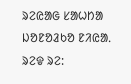ᱨᱮᱭᱟᱜ ᱥᱟᱦᱴᱟ ᱡᱚᱱᱚᱲᱠᱚ ᱱᱤᱭᱟᱹ ᱨᱮᱫ ᱨᱮ: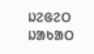ᱡᱮᱜᱮᱛ ᱡᱟᱠᱟᱛ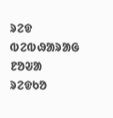ᱨᱮᱫ ᱵᱮᱵᱷᱟᱨᱟᱜ
ᱱᱚᱶᱟ ᱨᱮᱫᱠᱚ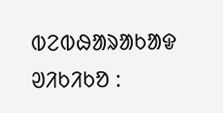ᱵᱮᱵᱷᱟᱨᱟᱠᱟᱫ ᱣᱤᱠᱤᱠᱚ :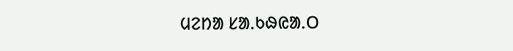ᱢᱮᱴᱟ ᱥᱟᱹᱠᱷᱭᱟᱹᱛ